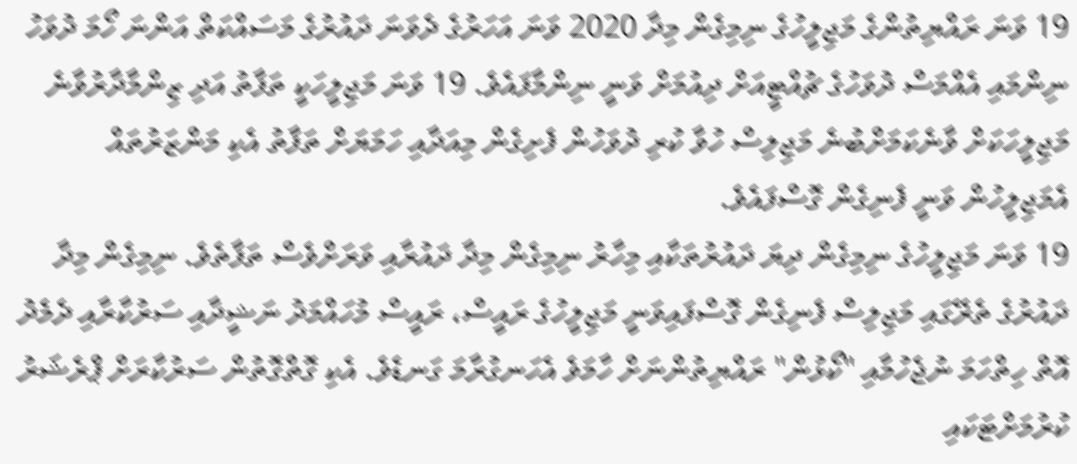19 ވަނަ ރައްޔިތުންގެ މަޖިލީހުގެ ނިމިގެން މިދާ 2020 ވަނަ އަހަރުގެ ދެވަނަ ދައުރުގެ މަސައްކަތް އަންނަ ހޯމަ ދުވަހު ނިންމައި އެއްމަސް ދުވަހުގެ ޗުއްޓީއަށް ދިއުމަށް ވަނީ ނިންމާފައެވެ. 19 ވަނަ މަޖިލީހަކީ ތަފާތު އަދި ޒިންމާދާރުވާނެ މަޖިލީހަކަށް ވާނެކަމަށްބުނެ މަޖިލިސް ހުވާ ކުރި ދުވަހުން ފެށިގެން މިއަދާއި ހަމަޔަށް ތަފާތު އެކި މަންޒަރުތައް އެމަޖިލީހުން ވަނީ ފެނިގެން ގޮސްފައެވެ.
19 ވަނަ މަޖިލީހުގެ ނިމިގެން ދިޔަ ދައުރުތަކާއި މިހާރު ނިމިގެން މިދާ ދައުރާއި ވަރަށްވެސް ތަފާތެވެ. ނިމިގެން މިދާ ދައުރުގެ ތެރޭގައި މަޖިލިސް ފެނިގެން ގޮސްފައިވަނީ މަޖިލީހުގެ ރައީސް، ރައީސް މުހައްމަދު ނަޝީދާއި ސަރުކާރާއި ދެމެދު އޮތް ހިތްހަމަ ނުޖެހުމާއި "ކޯޅުން" ރައްޔިތުންނަށް ހާމަވެ އެހަނގުރާމަ ގަނޑެވެ. އެކި ގޮތްގޮތުން ސަރުކާރަށް ޕްރެޝަރު ކުރުމަށްޓަކައި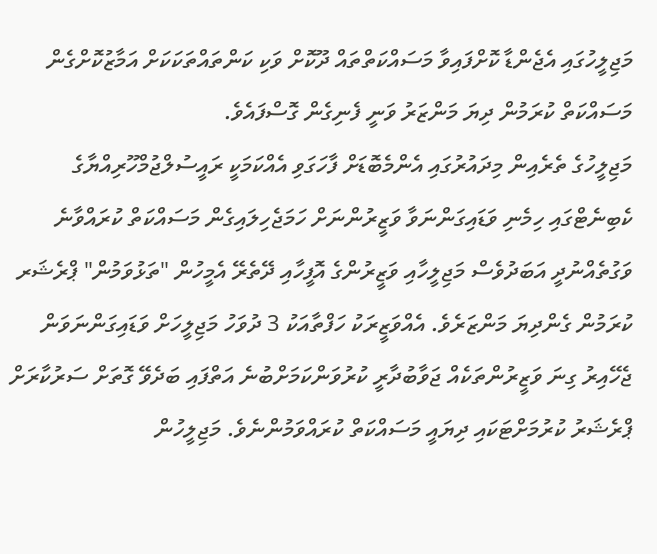މަޖިލީހުގައި އެޖެންޑާ ކޮށްފައިވާ މަސައްކަތްތައް ދޫކޮށް ވަކި ކަންތައްތަކަކަށް އަމާޒުކޮށްގެން މަސައްކަތް ކުރަމުން ދިޔަ މަންޒަރު ވަނީ ފެނިގެން ގޮސްފައެވެ.
މަޖިލީހުގެ ތެރެއިން މިދައުރުގައި އެންމެބޮޑަށް ފާހަގަވި އެއްކަމަކީ ރައީސުލްޖުމްހޫރިއްޔާގެ ކެބިނެޓްގައި ހިމެނި ވަޑައިގަންނަވާ ވަޒީރުންނަށް ހަމަޖެހިލައިގެން މަސައްކަތް ކުރައްވާނެ ވަގުތެއްނުދީ އަބަދުވެސް މަޖިލީހާއި ވަޒީރުންގެ އޮފީހާއި ދޭތެރޭ އެމީހުން "ތަޅުވަމުން" ޕްރެޝަރ ކުރަމުން ގެންދިޔަ މަންޒަރެވެ. އެއްވަޒީރަކު ހަފްތާއަކު 3 ދުވަހު މަޖިލީހަށް ވަޑައިގަންނަވަން ޖެހޭއިރު ގިނަ ވަޒީރުންތަކެއް ޖަވާބުދާރީ ކުރުވަންކަމަށްބުނެ އަތްފައި ބަދެވޭ ގޮތަށް ސަރުކާރަށް ޕްރެޝަރު ކުރުމަށްޓަކައި ދިޔައީ މަސައްކަތް ކުރައްވަމުންނެވެ. މަޖިލީހުން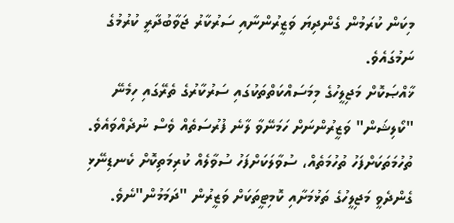މިކަން ކުރަމުން ގެންދިޔަ ވަޒީރުންނާއި ސަރުކާރު ޖަވާބުދާރީ ކުރުމުގެ ނަމުގައެވެ.
ޚާއްޞަކޮށް މަޖިލީހުގެ މިމަސައްކަތްތަކުގައި ސަރުކާރުގެ ތެރޭގައި ހިމެނޭ "ކޯލިޝަން" ވަޒީރުންނަށް ހަމަނޭވާ ލާނެ ފުރުސަތެއް ވެސް ނުދެއްވައެވެ. ތުހުމަތަކަށްފަހު ތުހުމަތެއް، ސުވާލަކަށްފަހު ސުވާލެއް ކުރިމަތިކޮށް ކެނޑިނޭޅި ގެންދެވީ މަޖިލީހުގެ ތަޅުމަށާއި ކޮމިޓީތަކަށް ވަޒީރުން "ދަމަމުން"ނެވެ.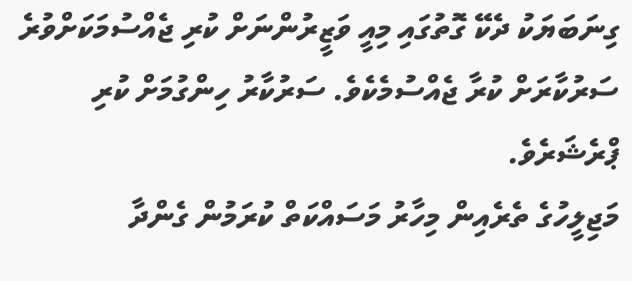ގިނަބަޔަކު ދެކޭ ގޮތުގައި މިއީ ވަޒީރުންނަށް ކުރި ޖެއްސުމަކަށްވުރެ ސަރުކާރަށް ކުރާ ޖެއްސުމެކެވެ. ސަރުކާރު ހިންގުމަށް ކުރި ޕްރެޝަރެވެ.
މަޖިލީހުގެ ތެރެއިން މިހާރު މަސައްކަތް ކުރަމުން ގެންދާ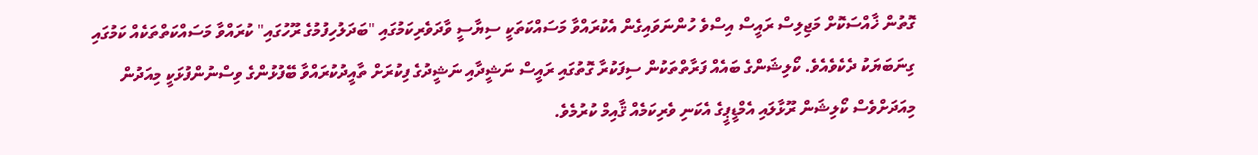ގޮތުން ޚާއްސަކޮށް މަޖިލިސް ރައީސް އިސްވެ ހުންނަވައިގެން އެކުރައްވާ މަސައްކަތަކީ ސިޔާސީ ވާދަވެރިކަމުގައި "ބަދަލުހިފުމުގެ ރޫހުގައި" ކުރައްވާ މަސައްކަތްތަކެއް ކަމުގައި ގިނަބަޔަކު ދެކެވެއެވެ. ކޯލިޝަންގެ ބައެއް ފަރާތްތަކުން ސިފަކުރާ ގޮތުގައި ރައީސް ނަޝީދާއި ނަޝީދުގެ ފިކުރަށް ތާއީދުކުރައްވާ ބޭފުޅުންގެ ވިސްނުންފުޅަކީ މިއަދުން މިއަދަށްވެސް ކޯލިޝަން ރޫޅާލައި އެމްޑީޕީގެ އެކަނި ވެރިކަމެއް ޤާއިމް ކުރުމެވެ.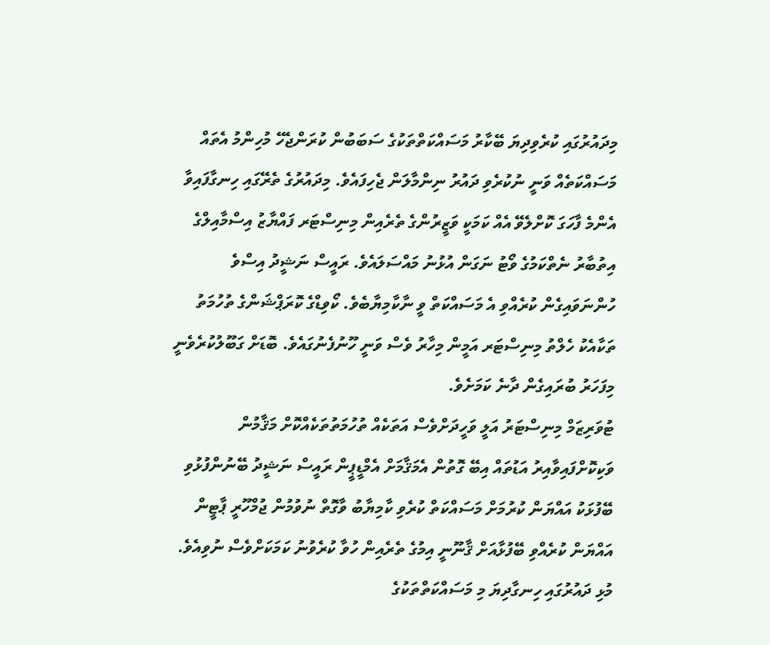މިދައުރުގައި ކުރެވިދިޔަ ބޭކާރު މަސައްކަތްތަކުގެ ސަބަބުން ކުރަންޖެހޭ މުހިންމު އެތައް މަސައްކަތެއް ވަނީ ނުކުރެވި ދައުރު ނިންމާލަން ޖެހިފައެވެ. މިދައުރުގެ ތެރޭގައި ހިނގާފައިވާ އެންމެ ފާހަގަ ކޮށްލެވޭ އެއް ކަމަކީ ވަޒީރުންގެ ތެރެއިން މިނިސްޓަރ ފައްޔާޒު އިސްމާއިލްގެ އިތުބާރު ނެތްކަމުގެ ވޯޓު ނަގަން އުޅުނު މައްސަލައެވެ. ރައީސް ނަޝީދު އިސްވެ ހުންނަވައިގެން ކުރެއްވި އެ މަސައްކަތް ވީ ނާކާމިޔާބެވެ. ކޯވިޑްގެ ކޮރަޕްޝަންގެ ތުހުމަތު ތަކާއެކު ހެލްތު މިނިސްޓަރ އަމީން މިހާރު ވެސް ވަނީ ހޫނުފެނުގައެވެ. ބޮޑަށް ގަބޫލުކުރެވެނީ މިފަހަރު ބުރައިގެން ދާނެ ކަމަށެވެ.
ޓުވަރިޒަމް މިނިސްޓަރު އަލީ ވަހީދަށްވެސް އަތަކެއް ތުހުމަތުތަކެއްކޮށް މަޤާމުން ވަކިކޮށްފައިވާއިރު އަޑުތައް އިބޭ ގޮތުން އެމަޤާމަށް އެމްޑީޕީން ރައީސް ނަޝީދު ބޭނުންފުޅުވި ބޭފުޅަކު އައްޔަން ކުރުމަށް މަސައްކަތް ކުރެވި ކާމިޔާބު ވާގޮތް ނުވުމުން ޖުމްހޫރީ ޕާޓީން އައްޔަން ކުރެއްވި ބޭފުޅާއަށް ޤާނޫނީ އިމުގެ ތެރެއިން ހުވާ ކުރެވުނު ކަމަކަށްވެސް ނުވިއެވެ.
މުޅި ދައުރުގައި ހިނގާދިޔަ މި މަސައްކަތްތަކުގެ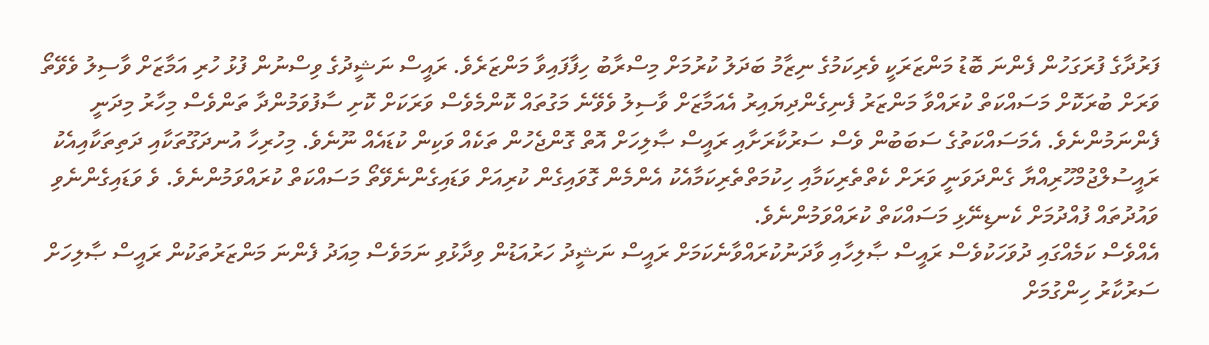ފަރުދާގެ ފުރަގަހުން ފެންނަ ބޮޑު މަންޒަރަކީ ވެރިކަމުގެ ނިޒާމު ބަދަލު ކުރުމަށް މިސްރާބު ހިފާފައިވާ މަންޒަރެވެ. ރައީސް ނަޝީދުގެ ވިސްނުން ފުޅު ހުރި އަމާޒަށް ވާސިލު ވެވޭތޯ ވަރަށް ބުރަކޮށް މަސައްކަތް ކުރައްވާ މަންޒަރު ފެނިގެންދިޔައިރު އެއަމާޒަށް ވާސިލު ވެވޭނެ މަގުތައް ކޮންމެވެސް ވަރަކަށް ކޮށި ސާފުވަމުންދާ ތަންވެސް މިހާރު މިދަނީ ފެންނަމުންނެވެ. އެމަސައްކަތުގެ ސަބަބުން ވެސް ސަރުކާރަށާއި ރައީސް ޞާލިހަށް އޮތް ގޮންޖެހުން ތަކެއް ވަކިން ކުޑައެއް ނޫނެވެ. މިހުރިހާ އުނދަގޫތަކާއި ދަތިތަކާއިއެކު ރައީސުލްޖުމްހޫރިއްޔާ ގެންދަވަނީ ވަރަށް ކެތްތެރިކަމާއި ހިކުމަތްތެރިކަމާއެކު އެންމެން ގޮވައިގެން ކުރިއަށް ވަޑައިގެންނެވޭތޯ މަސައްކަތް ކުރައްވަމުންނެވެ. ވެ ވަޑައިގެންނެވި ވައުދުތައް ފުއްދުމަށް ކެނޑިނޭޅި މަސައްކަތް ކުރައްވަމުންނެވެ.
އެއްވެސް ކަމެއްގައި ދުވަހަކުވެސް ރައީސް ޞާލިހާއި ވާދަނުކުރައްވާނެކަމަށް ރައީސް ނަޝީދު ހަރުއަޑުން ވިދާޅުވި ނަމަވެސް މިއަދު ފެންނަ މަންޒަރުތަކުން ރައީސް ޞާލިހަށް ސަރުކާރު ހިންގުމަށް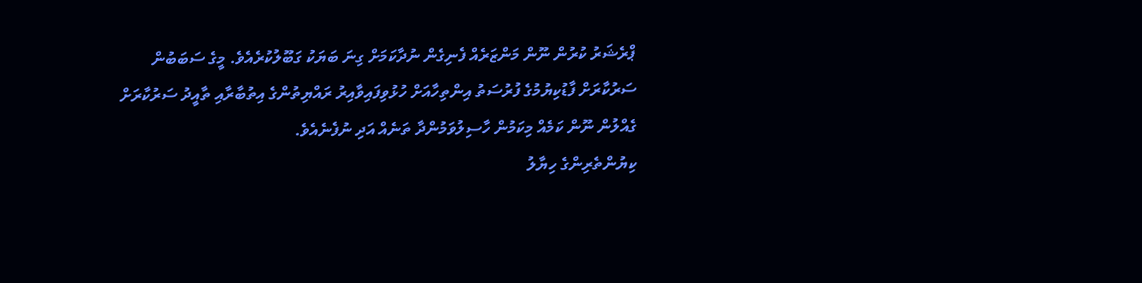ޕްރެޝަރު ކުރުން ނޫން މަންޒަރެއް ފެނިގެން ނުދާކަމަށް ގިނަ ބަޔަކު ގަބޫލުކުރެއެވެ. މީގެ ސަބަބުން ސަރުކާރަށް ފާޑުކިޔުމުގެ ފުރުސަތު އިންތިހާއަށް ހުޅުވިފައިވާއިރު ރައްޔިތުންގެ އިތުބާރާއި ތާއީދު ސަރުކާރަށް ގެއްލުން ނޫން ކަމެއް މިކަމުން ހާސިލުވަމުންދާ ތަނެއް އަދި ނުފެނެއެވެ.
ކިޔުންތެރިންގެ ހިޔާލު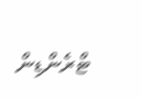ޓްރެންޑިން